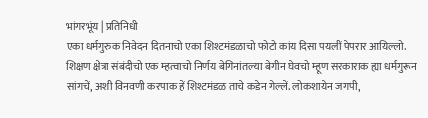भांगरभूंय | प्रतिनिधी
एका धर्मगुरुक निवेदन दितनाचो एका शिश्टमंडळाचो फोटो कांय दिसा पयलीं पेपरार आयिल्लो. शिक्षण क्षेत्रा संबंदीचो एक म्हत्वाचो निर्णय बेगिनांतल्या बेगीन घेवचो म्हूण सरकाराक ह्या धर्मगुरून सांगचें, अशी विनवणी करपाक हें शिश्टमंडळ ताचे कडेन गेल्लें. लोकशायेन जगपी,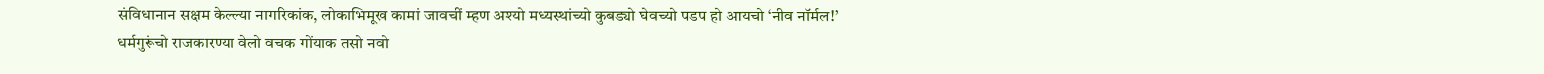संविधानान सक्षम केल्ल्या नागरिकांक, लोकाभिमूख कामां जावचीं म्हण अश्यो मध्यस्थांच्यो कुबड्यो घेवच्यो पडप हो आयचो ‘नीव नॉर्मल!’ धर्मगुरूंचो राजकारण्या वेलो वचक गोंयाक तसो नवो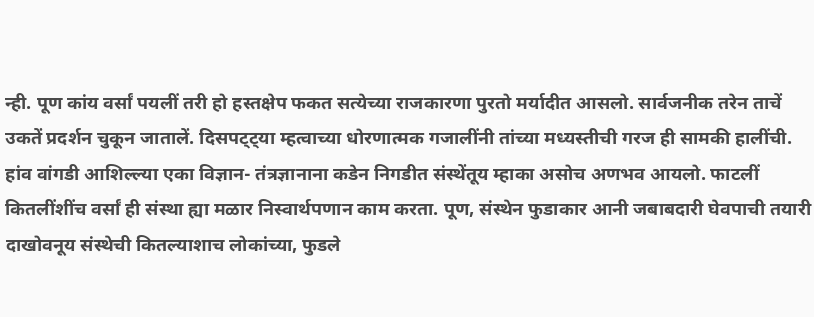न्ही. पूण कांय वर्सां पयलीं तरी हो हस्तक्षेप फकत सत्येच्या राजकारणा पुरतो मर्यादीत आसलो. सार्वजनीक तरेन ताचें उकतें प्रदर्शन चुकून जातालें. दिसपट्ट्या म्हत्वाच्या धोरणात्मक गजालींनी तांच्या मध्यस्तीची गरज ही सामकी हालींची. हांव वांगडी आशिल्ल्या एका विज्ञान- तंत्रज्ञानाना कडेन निगडीत संस्थेंतूय म्हाका असोच अणभव आयलो. फाटलीं कितलींशींच वर्सां ही संस्था ह्या मळार निस्वार्थपणान काम करता. पूण, संस्थेन फुडाकार आनी जबाबदारी घेवपाची तयारी दाखोवनूय संस्थेची कितल्याशाच लोकांच्या, फुडले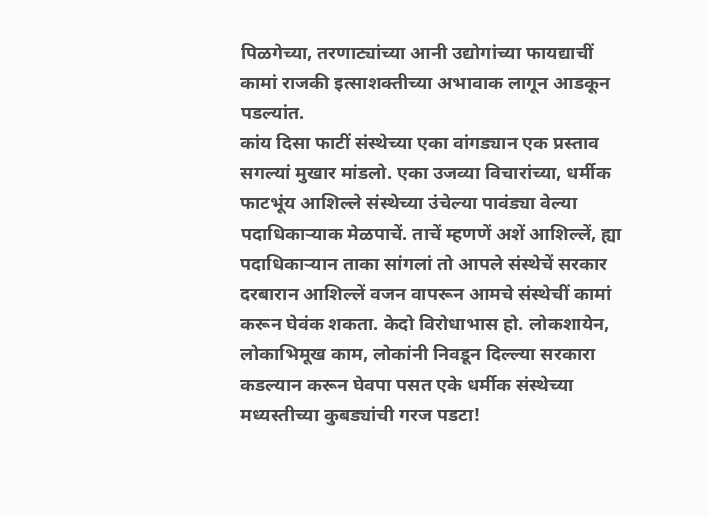पिळगेच्या, तरणाट्यांच्या आनी उद्योगांच्या फायद्याचीं कामां राजकी इत्साशक्तीच्या अभावाक लागून आडकून पडल्यांत.
कांय दिसा फाटीं संस्थेच्या एका वांगड्यान एक प्रस्ताव सगल्यां मुखार मांडलो. एका उजव्या विचारांच्या, धर्मीक फाटभूंय आशिल्ले संस्थेच्या उंचेल्या पावंड्या वेल्या पदाधिकाऱ्याक मेळपाचें. ताचें म्हणणें अशें आशिल्लें, ह्या पदाधिकाऱ्यान ताका सांगलां तो आपले संस्थेचें सरकार दरबारान आशिल्लें वजन वापरून आमचे संस्थेचीं कामां करून घेवंक शकता. केदो विरोधाभास हो. लोकशायेन, लोकाभिमूख काम, लोकांनी निवडून दिल्ल्या सरकारा कडल्यान करून घेवपा पसत एके धर्मीक संस्थेच्या मध्यस्तीच्या कुबड्यांची गरज पडटा!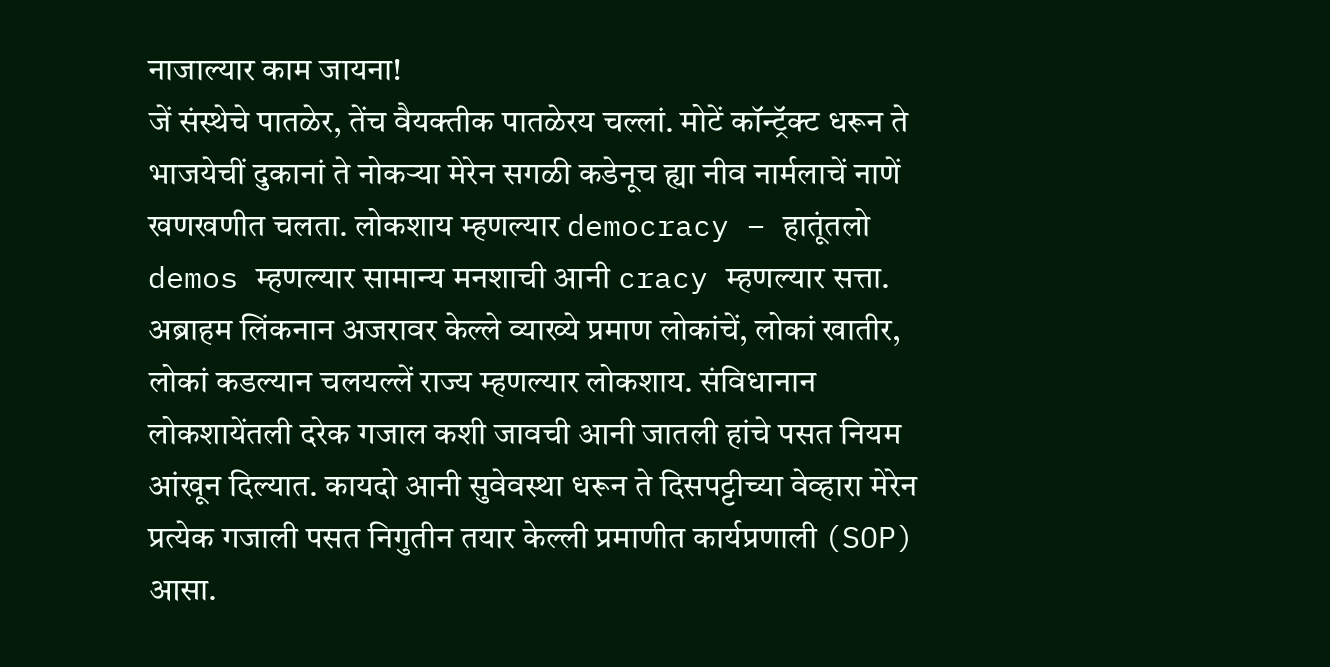नाजाल्यार काम जायना!
जें संस्थेचे पातळेर, तेंच वैयक्तीक पातळेरय चल्लां. मोटें कॉन्ट्रॅक्ट धरून ते भाजयेचीं दुकानां ते नोकऱ्या मेरेन सगळी कडेनूच ह्या नीव नार्मलाचें नाणें खणखणीत चलता. लोकशाय म्हणल्यार democracy – हातूंतलो demos म्हणल्यार सामान्य मनशाची आनी cracy म्हणल्यार सत्ता. अब्राहम लिंकनान अजरावर केल्ले व्याख्ये प्रमाण लोकांचें, लोकां खातीर, लोकां कडल्यान चलयल्लें राज्य म्हणल्यार लोकशाय. संविधानान लोकशायेंतली दरेक गजाल कशी जावची आनी जातली हांचे पसत नियम आंखून दिल्यात. कायदो आनी सुवेवस्था धरून ते दिसपट्टीच्या वेव्हारा मेरेन प्रत्येक गजाली पसत निगुतीन तयार केल्ली प्रमाणीत कार्यप्रणाली (SOP) आसा.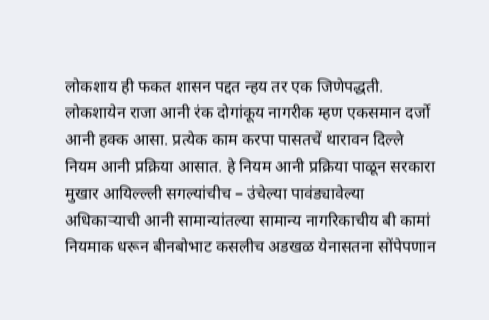लोकशाय ही फकत शासन पद्दत न्हय तर एक जिणेपद्धती. लोकशायेन राजा आनी रंक दोगांकूय नागरीक म्हण एकसमान दर्जो आनी हक्क आसा. प्रत्येक काम करपा पासतचें थारावन दिल्ले नियम आनी प्रक्रिया आसात. हे नियम आनी प्रक्रिया पाळून सरकारा मुखार आयिल्ल्ली सगल्यांचीच – उंचेल्या पावंड्यावेल्या अधिकाऱ्याची आनी सामान्यांतल्या सामान्य नागरिकाचीय बी कामां नियमाक धरून बीनबोभाट कसलीच अडखळ येनासतना सोंपेपणान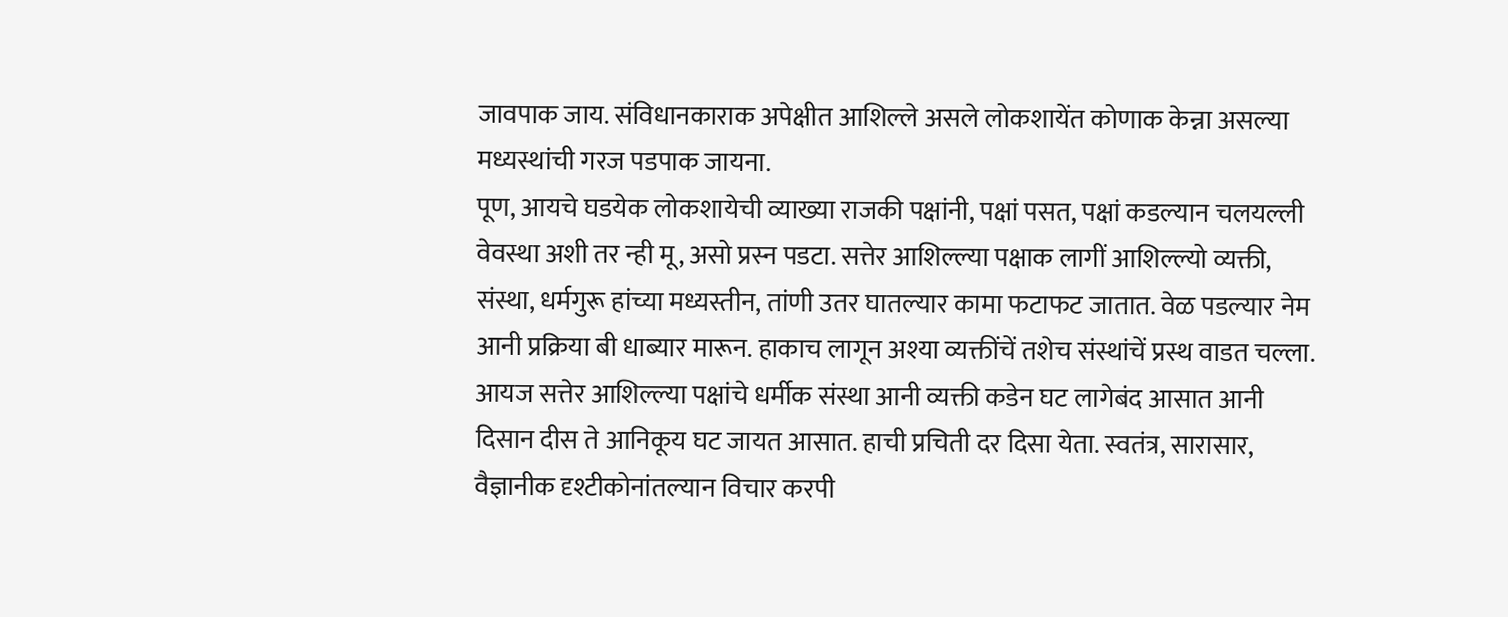जावपाक जाय. संविधानकाराक अपेक्षीत आशिल्ले असले लोकशायेंत कोणाक केन्ना असल्या मध्यस्थांची गरज पडपाक जायना.
पूण, आयचे घडयेक लोकशायेची व्याख्या राजकी पक्षांनी, पक्षां पसत, पक्षां कडल्यान चलयल्ली वेवस्था अशी तर न्ही मू, असो प्रस्न पडटा. सत्तेर आशिल्ल्या पक्षाक लागीं आशिल्ल्यो व्यक्ती, संस्था, धर्मगुरू हांच्या मध्यस्तीन, तांणी उतर घातल्यार कामा फटाफट जातात. वेळ पडल्यार नेम आनी प्रक्रिया बी धाब्यार मारून. हाकाच लागून अश्या व्यक्तींचें तशेच संस्थांचें प्रस्थ वाडत चल्ला. आयज सत्तेर आशिल्ल्या पक्षांचे धर्मीक संस्था आनी व्यक्ती कडेन घट लागेबंद आसात आनी दिसान दीस ते आनिकूय घट जायत आसात. हाची प्रचिती दर दिसा येता. स्वतंत्र, सारासार, वैज्ञानीक दृश्टीकोनांतल्यान विचार करपी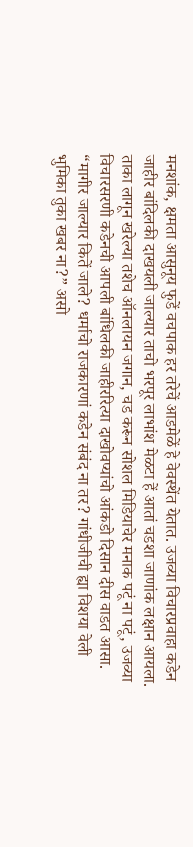मनशांक, क्षमता आसुनूय फुडें वचपाक हर तरेचें आडमेळें हे वेवस्थेंत येतात. उजव्या विचारप्रवाहा कडेन जाहीर बांदिलकी दाखयली जाल्यार ताचो भरपूर लाभांश मेळटा हें आतां चडशा जाणांक लक्षान आयला. ताका लागून खरेल्या तशेच ऑनलायन जगान, चड करून सोशल मिडियाचेर मनाक पटूं ना पटूं, उजव्या विचारसरणी कडेनची आपली बांधिलकी जाहीररित्या दाखोवप्यांचो आंकडो दिसान दीस वाडत आसा.
“मागीर जाल्यार कितें जाले? धर्माचो राजकारणां कडेन संबंद ना तर? गांधीजीची ह्या विशया वेली भुमिका तुका खबर ना?” असो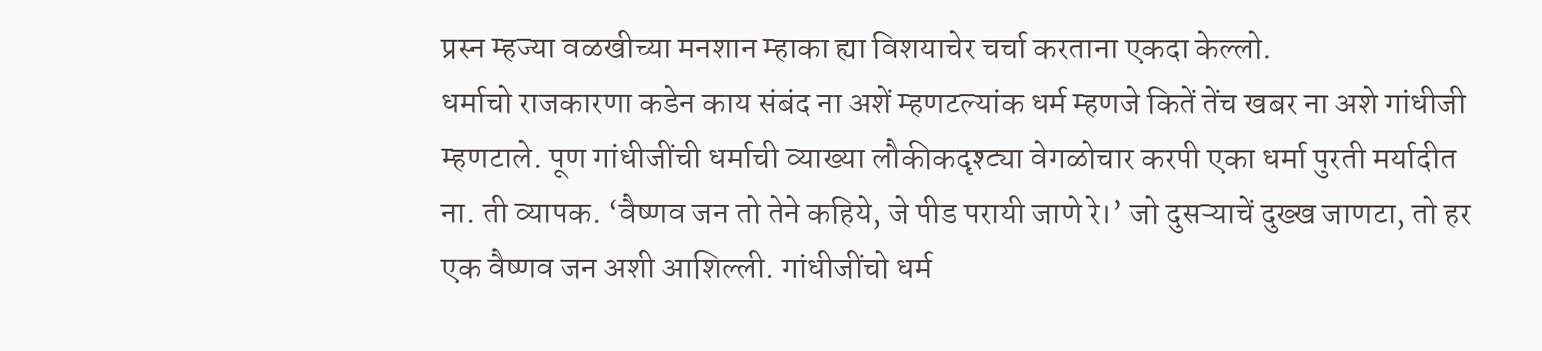प्रस्न म्हज्या वळखीच्या मनशान म्हाका ह्या विशयाचेर चर्चा करताना एकदा केल्लो.
धर्माचो राजकारणा कडेन काय संबंद ना अशें म्हणटल्यांक धर्म म्हणजे कितें तेंच खबर ना अशे गांधीजी म्हणटाले. पूण गांधीजींची धर्माची व्याख्या लौकीकदृश्ट्या वेगळोचार करपी एका धर्मा पुरती मर्यादीत ना. ती व्यापक. ‘वैष्णव जन तो तेने कहिये, जे पीड परायी जाणे रे।’ जो दुसऱ्याचें दुख्ख जाणटा, तो हर एक वैष्णव जन अशी आशिल्ली. गांधीजींचो धर्म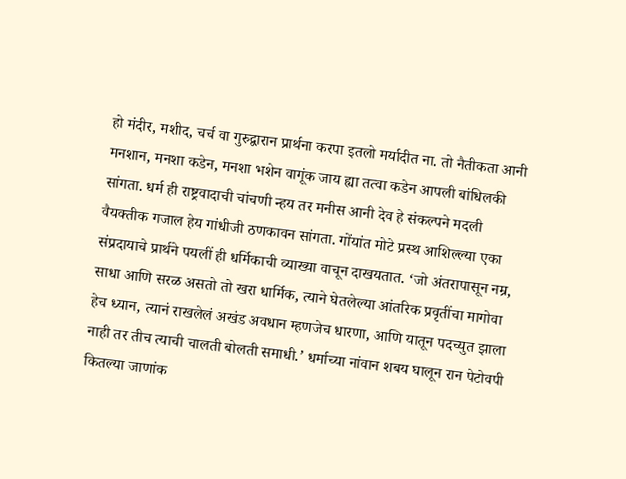हो मंदीर, मशीद, चर्च वा गुरुद्वारान प्रार्थना करपा इतलो मर्यादीत ना. तो नैतीकता आनी मनशान, मनशा कडेन, मनशा भशेन वागूंक जाय ह्या तत्वा कडेन आपली बांधिलकी सांगता. धर्म ही राष्ट्रवादाची चांचणी न्हय तर मनीस आनी देव हे संकल्पने मदली वैयक्तीक गजाल हेय गांधीजी ठणकावन सांगता. गोंयांत मोटे प्रस्थ आशिल्ल्या एका संप्रदायाचे प्रार्थने पयलीं ही धर्मिकाची व्याख्या वाचून दाखयतात. ‘जो अंतरापासून नम्र, साधा आणि सरळ असतो तो खरा धार्मिक, त्याने घेतलेल्या आंतरिक प्रवृतींचा मागोवा हेच ध्यान, त्यानं राखलेलं अखंड अवधान म्हणजेच धारणा, आणि यातून पदच्युत झाला नाही तर तीच त्याची चालती बोलती समाधी.’ धर्माच्या नांवान शबय घालून रान पेटोवपी कितल्या जाणांक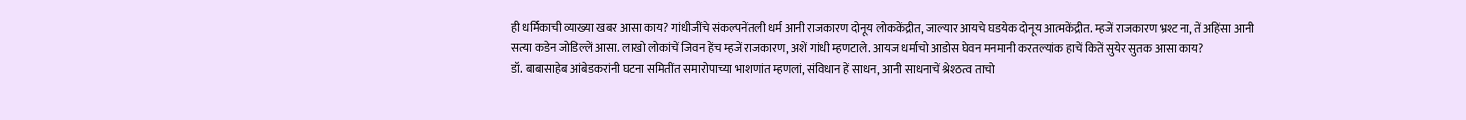ही धर्मिकाची व्याख्या खबर आसा काय? गांधीजींचे संकल्पनेंतली धर्म आनी राजकारण दोनूय लोककेंद्रीत, जाल्यार आयचे घडयेक दोनूय आत्मकेंद्रीत. म्हजें राजकारण भ्रश्ट ना, तें अहिंसा आनी सत्या कडेन जोडिल्लें आसा. लाखो लोकांचें जिवन हेंच म्हजें राजकारण, अशें गांधी म्हणटाले. आयज धर्माचो आडोस घेवन मनमानी करतल्यांक हाचें कितें सुयेर सुतक आसा काय?
डॉ. बाबासाहेब आंबेडकरांनी घटना समितींत समारोपाच्या भाशणांत म्हणलां, संविधान हें साधन, आनी साधनाचें श्रेश्ठत्व ताचो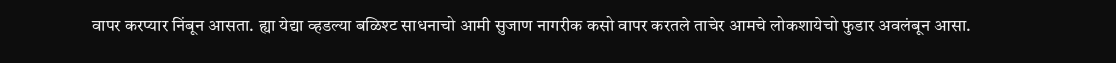वापर करप्यार निंबून आसता. ह्या येद्या व्हडल्या बळिश्ट साधनाचो आमी सुजाण नागरीक कसो वापर करतले ताचेर आमचे लोकशायेचो फुडार अवलंबून आसा.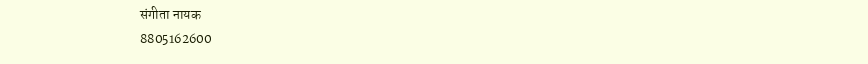संगीता नायक
8805162600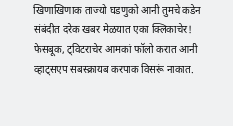खिणाखिणाक ताज्यो घडणुको आनी तुमचे कडेन संबंदीत दरेक खबर मेळयात एका क्लिकाचेर! फेसबूक, ट्विटराचेर आमकां फॉलो करात आनी व्हाट्सएप सबस्क्रायब करपाक विसरूं नाकात.